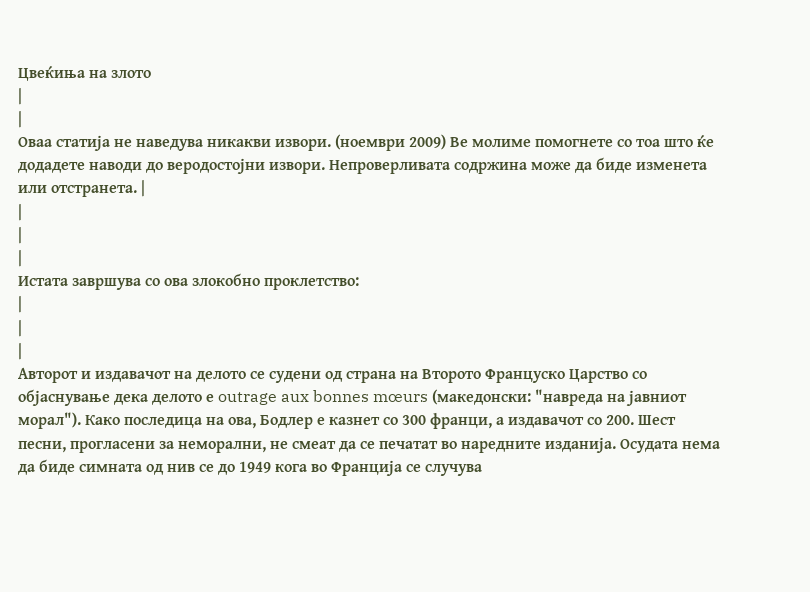Цвеќиња на злото
|
|
Оваа статија не наведува никакви извори. (ноември 2009) Ве молиме помогнете со тоа што ќе додадете наводи до веродостојни извори. Непроверливата содржина може да биде изменета или отстранета. |
|
|
|
Истата завршува со ова злокобно проклетство:
|
|
|
Авторот и издавачот на делото се судени од страна на Второто Француско Царство со објаснување дека делото е outrage aux bonnes mœurs (македонски: "навреда на јавниот морал"). Како последица на ова, Бодлер е казнет со 300 франци, а издавачот со 200. Шест песни, прогласени за неморални, не смеат да се печатат во наредните изданија. Осудата нема да биде симната од нив се до 1949 кога во Франција се случува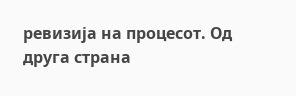ревизија на процесот. Од друга страна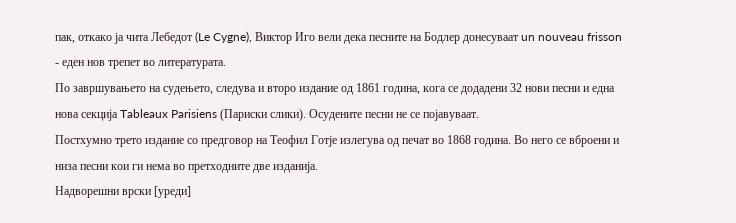пак, откако ја чита Лебедот (Le Cygne), Виктор Иго вели дека песните на Бодлер донесуваат un nouveau frisson - еден нов трепет во литературата.
По завршувањето на судењето, следува и второ издание од 1861 година, кога се додадени 32 нови песни и една нова секција Tableaux Parisiens (Париски слики). Осудените песни не се појавуваат.
Постхумно трето издание со предговор на Теофил Готје излегува од печат во 1868 година. Во него се вброени и низа песни кои ги нема во претходните две изданија.
Надворешни врски [уреди]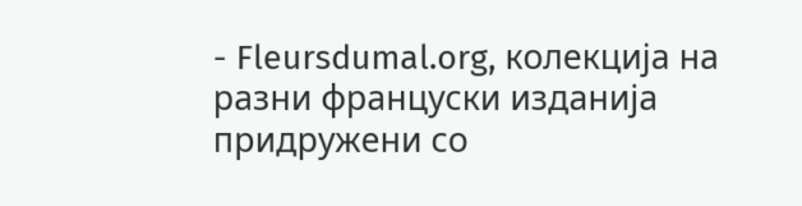- Fleursdumal.org, колекција на разни француски изданија придружени со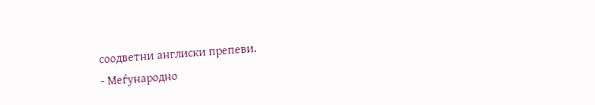соодветни англиски препеви.
- Меѓународно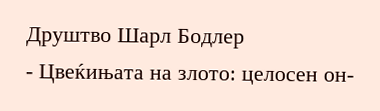Друштво Шарл Бодлер
- Цвеќињата на злото: целосен он-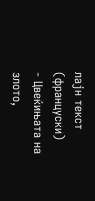лајн текст (француски)
- Цвеќињата на злото,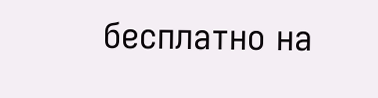бесплатно на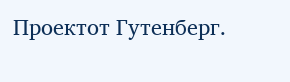Проектот Гутенберг.